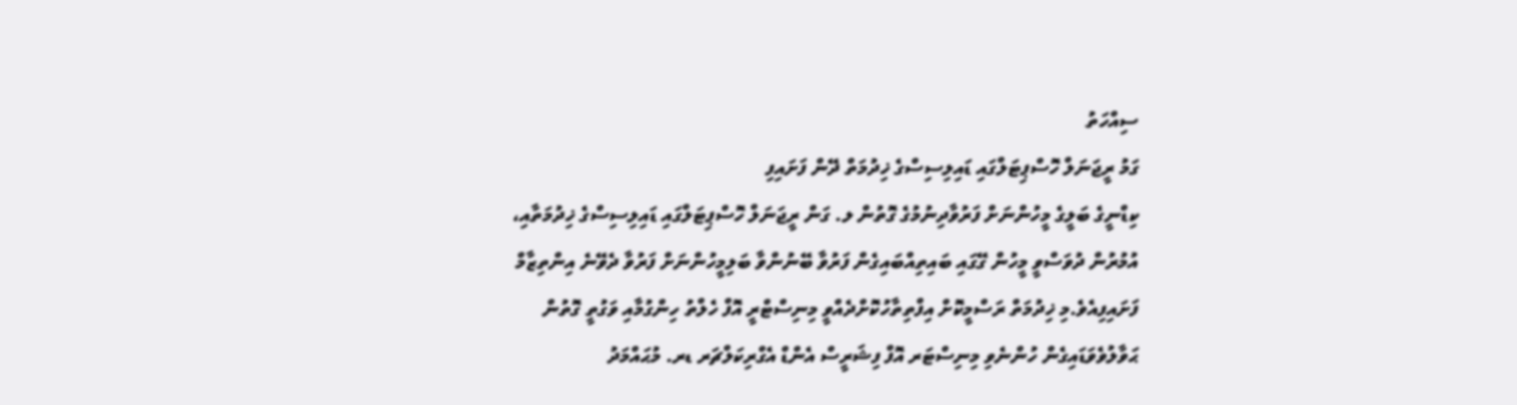ސިއްހަތު
ގަމު ރީޖަނަލް ހޮސްޕިޓަލްގައި ޑައިލިސިސްގެ ޚިދުމަތް ދޭން ފަށައިފި
ކިޑްނީގެ ބަލީގެ މީހުންނަށް ފަރުވާދިނުމުގެ ގޮތުން ލ. ގަން ރީޖަނަލް ހޮސްޕިޓަލްގައި ޑައިލިސިސްގެ ޚިދުމަތާއި، އުމުރުން ދުވަސްވީ މީހުން ގޭގައި ބައިތިއްބައިގެން ފަރުވާ ބޭނުންވާ ބަލިމީހުންނަށް ފަރުވާ ދެވޭނެ އިންތިޒާމް ފަށައިފިއެވެ.މި ޚިދުމަތް ރަސްމީކޮށް އިފްތިތާހުކޮށްދެއްވީ މިނިސްޓްރީ އޮފް ހެލްތު ހިންގުމާއި ވަގުތީ ގޮތުން ޙަވާލުވެވަޑައިގެން ހުންނެވި މިނިސްޓަރ އޮފް ފިޝަރީސް އެންޑް އެގްރިކަލްޗަރ ޑރ. މުޙައްމަދު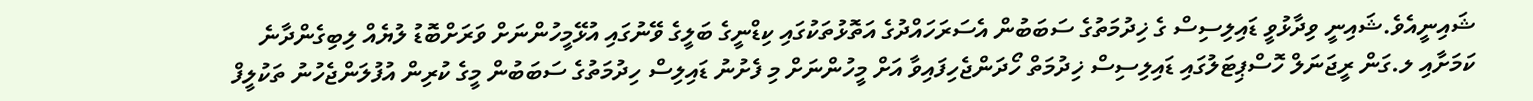ޝައިނީއެވެ.ޝައިނީ ވިދާޅުވީ ޑައިލިސިސް ގެ ޚިދުމަތުގެ ސަބަބުން އެސަރަހައްދުގެ އަތޮޅުތަކުގައި ކިޑްނީގެ ބަލީގެ ވޭނުގައި އުޅޭމީހުންނަށް ވަރަށްބޮޑު ލުޔެއް ލިބިގެންދާނެ ކަމަށާއި ލ.ގަން ރީޖަނަލް ހޮސްޕިޓަލުގައި ޑައިލިސިސް ޚިދުމަތް ހޯދަންޖެހިފައިވާ އަށް މީހުންނަށް މި ފެށުނު ޑައިލިސް ހިދުމަތުގެ ސަބަބުން މީގެ ކުރިން އުފުލަންޖެހުނު ތަކުލީފް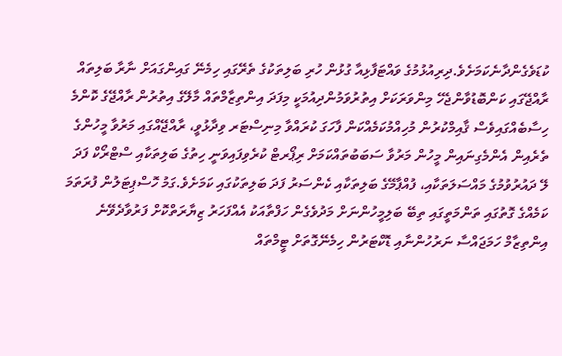ކުޑަވެގެންދާނެކަމަށެވެ.ދިރިއުޅުމުގެ ވައްޓަފާޅިއާ ގުޅުން ހުރި ބަލިތަކުގެ ތެރޭގައި ހިމެނޭ ގައިންގައަށް ނާރާ ބަލިތައް ރާއްޖޭގައި ކަންބޮޑުވާންޖެހޭ މިންވަރަކަށް އިތުރުވަމުންދިއުމަކީ މިފަދަ އިންތިޒާމްތައް މާލޭގެ އިތުރުން ރާއްޖޭގެ ކޮންމެ ހިސާބެއްގައިވެސް ޤާއިމްކުރުން މުހިއްމުކަމެއްކަން ފާހަގަ ކުރައްވާ މިނިސްޓަރ ވިދާޅުވީ، ރާއްޖޭއްގައި މަރުވާ މީހުންގެ ތެރެއިން އެންމެގިނައިން މީހުން މަރުވާ ސަބަބުތައްކަމަށް ރިޕޯރޓް ކުރެވިފައިވަނީ ހިތުގެ ބަލިތަކާއި ސްޓްރޯކް ފަދަ ލޭ ދައުރުވުމުގެ މައްސަލަތަކާއި، ފުއްޕާމޭގެ ބަލިތަކާއި ކެންސަރު ފަދަ ބަލިތަކުގައި ކަމަށެވެ.ގަމު ހޮސްޕިޓަލުން ފުރަތަމަ ކަމެއްގެ ގޮތުގައި ތަންމަތީގައި ތިބޭ ބަލިމީހުންނަށް މަދުވެގެން ހަފްތާއަކު އެއްފަހަރު ޒިޔާރަތްކޮށް ފަރުވާދެވޭނެ އިންތިޒާމް ހަމަޖައްސާ ނަރުހުންނާއި ޑޮކްޓަރުން ހިމެނޭގޮތަށް ޓީމްތައް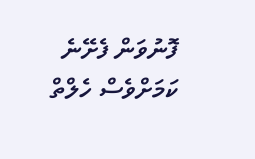ފޮނުވަން ފެށޭނެ ކަމަށްވެސް ހެލްތް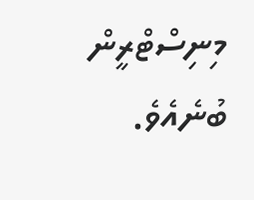މިނިސްޓްރީން ބުނެއެވެ.